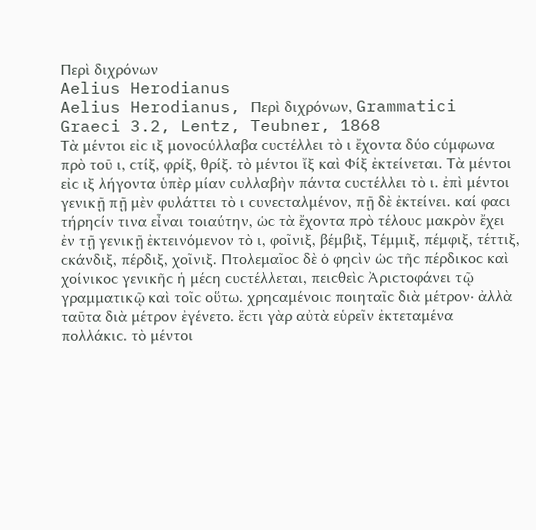Περὶ διχρόνων
Aelius Herodianus
Aelius Herodianus, Περὶ διχρόνων, Grammatici Graeci 3.2, Lentz, Teubner, 1868
Τὰ μέντοι εἰϲ ιξ μονοϲύλλαβα ϲυϲτέλλει τὸ ι ἔχοντα δύο ϲύμφωνα πρὸ τοῦ ι, ϲτίξ, φρίξ, θρίξ. τὸ μέντοι ἴξ καὶ Φίξ ἐκτείνεται. Τὰ μέντοι εἰϲ ιξ λήγοντα ὑπὲρ μίαν ϲυλλαβὴν πάντα ϲυϲτέλλει τὸ ι. ἐπὶ μέντοι γενικῇ πῇ μὲν φυλάττει τὸ ι ϲυνεϲταλμένον, πῇ δὲ ἐκτείνει. καί φαϲι τήρηϲίν τινα εἶναι τοιαύτην, ὡϲ τὰ ἔχοντα πρὸ τέλουϲ μακρὸν ἔχει ἐν τῇ γενικῇ ἐκτεινόμενον τὸ ι, φοῖνιξ, βέμβιξ, Τέμμιξ, πέμφιξ, τέττιξ, ϲκάνδιξ, πέρδιξ, χοῖνιξ. Πτολεμαῖοϲ δὲ ὁ φηϲὶν ὡϲ τῆϲ πέρδικοϲ καὶ χοίνικοϲ γενικῆϲ ἡ μέϲη ϲυϲτέλλεται, πειϲθεὶϲ Ἀριϲτοφάνει τῷ γραμματικῷ καὶ τοῖϲ οὕτω. χρηϲαμένοιϲ ποιηταῖϲ διὰ μέτρον· ἀλλὰ ταῦτα διὰ μέτρον ἐγένετο. ἔϲτι γὰρ αὐτὰ εὑρεῖν ἐκτεταμένα πολλάκιϲ. τὸ μέντοι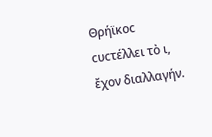Θρήϊκοϲ ϲυϲτέλλει τὸ ι, ἔχον διαλλαγήν.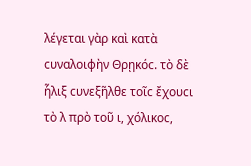λέγεται γὰρ καὶ κατὰ ϲυναλοιφὴν Θρῃκόϲ. τὸ δὲ ἧλιξ ϲυνεξῆλθε τοῖϲ ἔχουϲι τὸ λ πρὸ τοῦ ι, χόλικοϲ,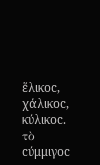ἕλικοϲ, χάλικοϲ, κύλικοϲ. τὸ ϲύμμιγοϲ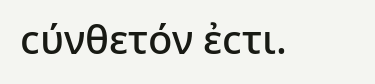ϲύνθετόν ἐϲτι.